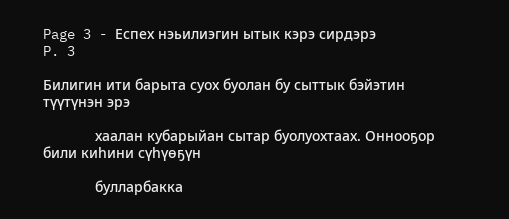Page 3 - Еспех нэьилиэгин ытык кэрэ сирдэрэ
P. 3

Билигин ити барыта суох буолан бу сыттык бэйэтин түүтүнэн эрэ

             хаалан кубарыйан сытар буолуохтаах. Оннооҕор били киһини сүһүөҕүн

             булларбакка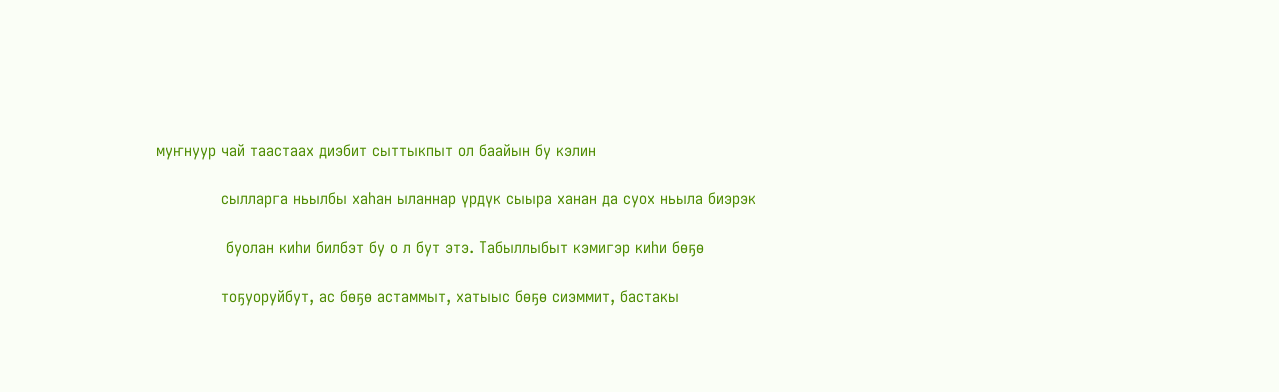муҥнуур чай таастаах диэбит сыттыкпыт ол баайын бу кэлин

             сылларга ньылбы хаһан ыланнар үрдүк сыыра ханан да суох ньыла биэрэк

              буолан киһи билбэт бу о л бут этэ. Табыллыбыт кэмигэр киһи бөҕө

             тоҕуоруйбут, ас бөҕө астаммыт, хатыыс бөҕө сиэммит, бастакы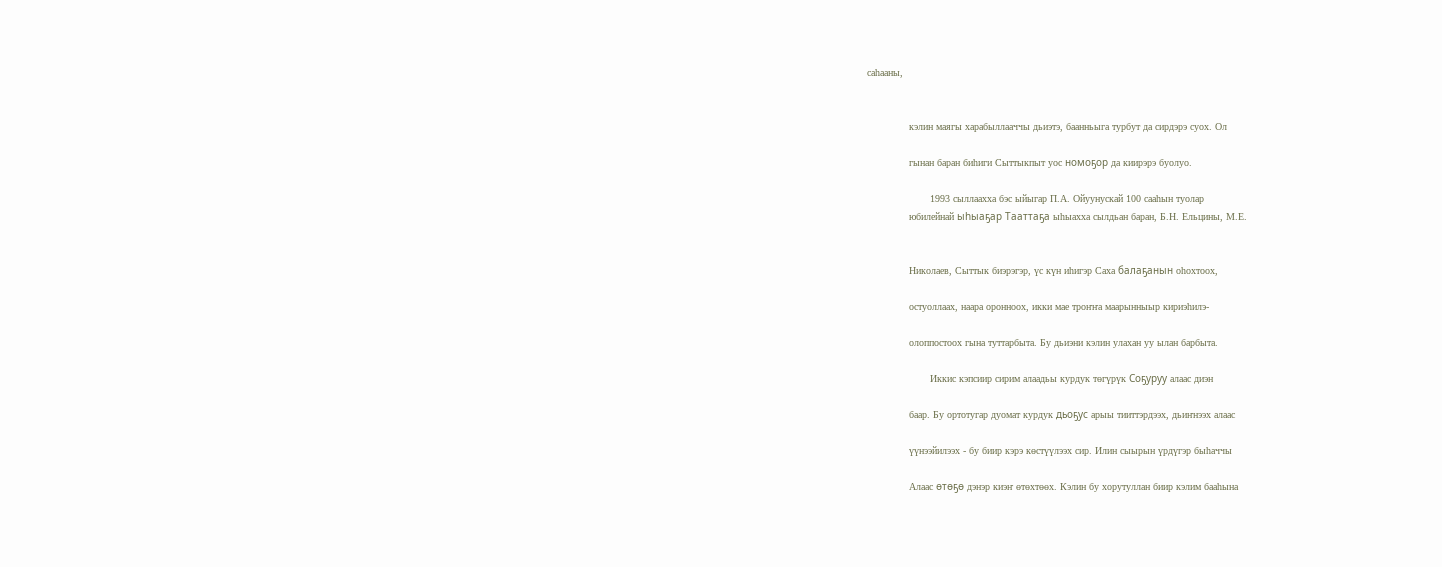саһааны,


              кэлин маягы харабыллааччы дьиэтэ, баанньыга турбут да сирдэрэ суох. Ол

              гынан баран биһиги Сыттыкпыт уос номоҕор да киирэрэ буолуо.

                     1993 сыллаахха бэс ыйыгар П.А. Ойуунускай 100 сааһын туолар
              юбилейнай ыһыаҕар Тааттаҕа ыһыахха сылдьан баран, Б.Н. Ельцины, М.Е.


              Николаев, Сыттык биэрэгэр, үс күн иһигэр Саха балаҕанын оһохтоох,

              остуоллаах, наара оронноох, икки мае троҥҥа маарынныыр кириэһилэ-

              олоппостоох гына туттарбыта. Бу дьиэни кэлин улахан уу ылан барбыта.

                     Иккис кэпсиир сирим алаадьы курдук төгүрүк Соҕуруу алаас диэн

              баар. Бу ортотугар дуомат курдук дьоҕус арыы тииттэрдээх, дьиҥнээх алаас

              үүнээйилээх - бу биир кэрэ көстүүлээх сир. Илин сыырын үрдүгэр быһаччы

              Алаас өтөҕө дэнэр киэҥ өтөхтөөх. Кэлин бу хорутуллан биир кэлим бааһына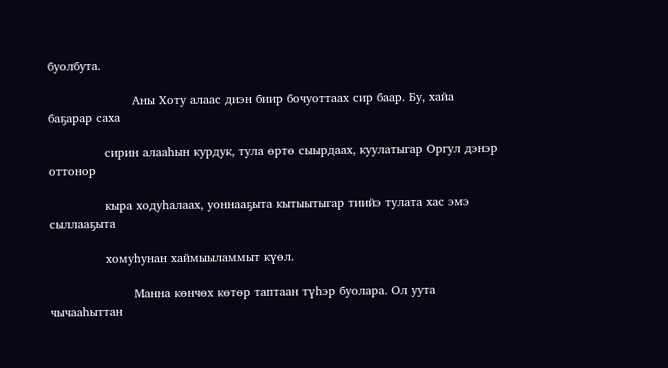буолбута.

                     Аны Хоту алаас диэн биир бочуоттаах сир баар. Бу, хайа баҕарар саха

              сирин алааһын курдук, тула өртө сыырдаах, куулатыгар Оргул дэнэр оттонор

              кыра ходуһалаах, уоннааҕыта кытыытыгар тиийэ тулата хас эмэ сыллааҕыта

              хомуһунан хаймыыламмыт күөл.

                     Манна көнчөх көтөр таптаан түһэр буолара. Ол уута чычааһыттан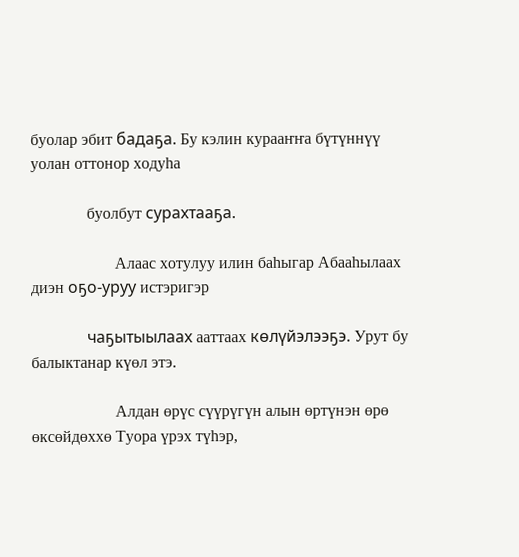буолар эбит бадаҕа. Бу кэлин курааҥҥа бүтүннүү уолан оттонор ходуһа

              буолбут сурахтааҕа.

                     Алаас хотулуу илин баһыгар Абааһылаах диэн оҕо-уруу истэригэр

              чаҕытыылаах ааттаах көлүйэлээҕэ. Урут бу балыктанар күөл этэ.

                     Алдан өрүс сүүрүгүн алын өртүнэн өрө өксөйдөххө Туора үрэх түһэр,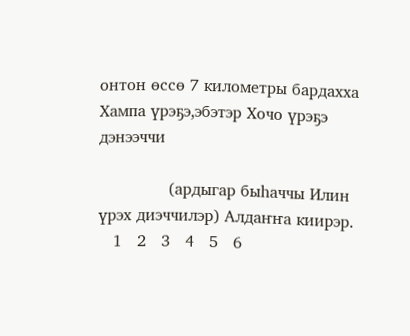онтон өссө 7 километры бардахха Хампа үрэҕэ,эбэтэр Хочо үрэҕэ дэнээччи

              (ардыгар быһаччы Илин үрэх диэччилэр) Алдаҥҥа киирэр.
   1   2   3   4   5   6